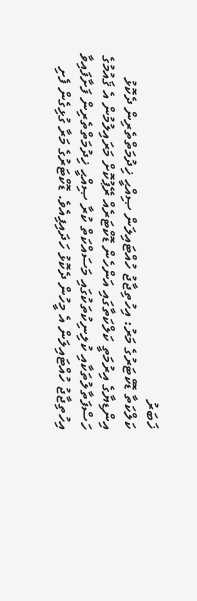ޚަބަރު
ކަލްކަތާ ޑޮކްޓަރުގެ މަރު: އިހުތިޖާޖު ހުއްޓައިލަން ޞިއްޙީ ޚިދުމަތްތެރިން ދެކޮޅު
އިންޑިޔާގެ އިރުމަތީ ކަލްކަތާގައި އަންހެން ޑޮކްޓަރެއް ރޭޕުކޮށް މަރައިލުމުން އެ ޤައުމުގެ ހަސްފަތާލުތަކާއި ކުލިނިކުތަކުގައި މަސައްކަތް ކުރާ ޞިއްޙީ ޚިދުމަތްތެރިން ފަށާފައިވާ އިހުތިޖާޖު ހުއްޓައިލަން އެ މީހުން ދެކޮޅު ހަދައިފިއެވެ. ޑޮކްޓަރުގެ މަރާ ގުޅިގެން ފެށި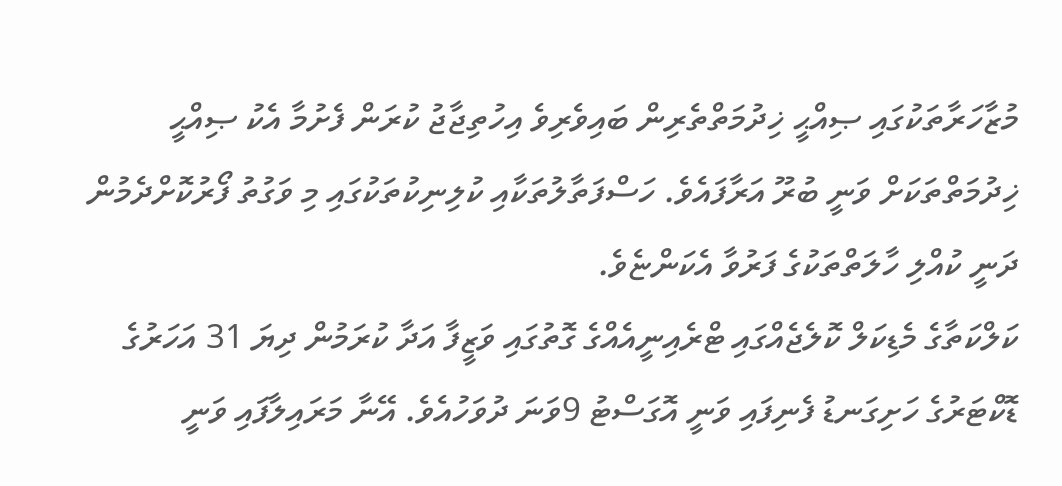މުޒާހަރާތަކުގައި ޞިއްޙީ ޚިދުމަތްތެރިން ބައިވެރިވެ އިހުތިޖާޖު ކުރަން ފެށުމާ އެކު ޞިއްޙީ ޚިދުމަތްތަކަށް ވަނީ ބުރޫ އަރާފައެވެ. ހަސްފަތާލުތަކާއި ކުލިނިކުތަކުގައި މި ވަގުތު ފޯރުކޮށްދެމުން ދަނީ ކުއްލި ހާލަތްތަކުގެ ފަރުވާ އެކަންޏެވެ.
ކަލްކަތާގެ މެޑިކަލް ކޮލެޖެއްގައި ޓްރެއިނީއެއްގެ ގޮތުގައި ވަޒީފާ އަދާ ކުރަމުން ދިޔަ 31 އަހަރުގެ ޑޮކްޓަރުގެ ހަށިގަނޑު ފެނިފައި ވަނީ އޮގަސްޓު 9ވަނަ ދުވަހުއެވެ. އޭނާ މަރައިލާފައި ވަނީ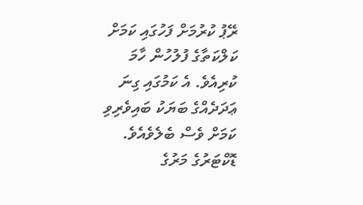ރޭޕު ކުރުމަށް ފަހުގައި ކަމަށް ކަލްކަތާގެ ފުލުހުން ހާމަ ކުރިއެވެ. އެ ކަމުގައި ގިނަ ޢަދަދެއްގެ ބަޔަކު ބައިވެރިވި ކަމަށް ވެސް ބެލެވެއެވެ. ޑޮކްޓަރުގެ މަރުގެ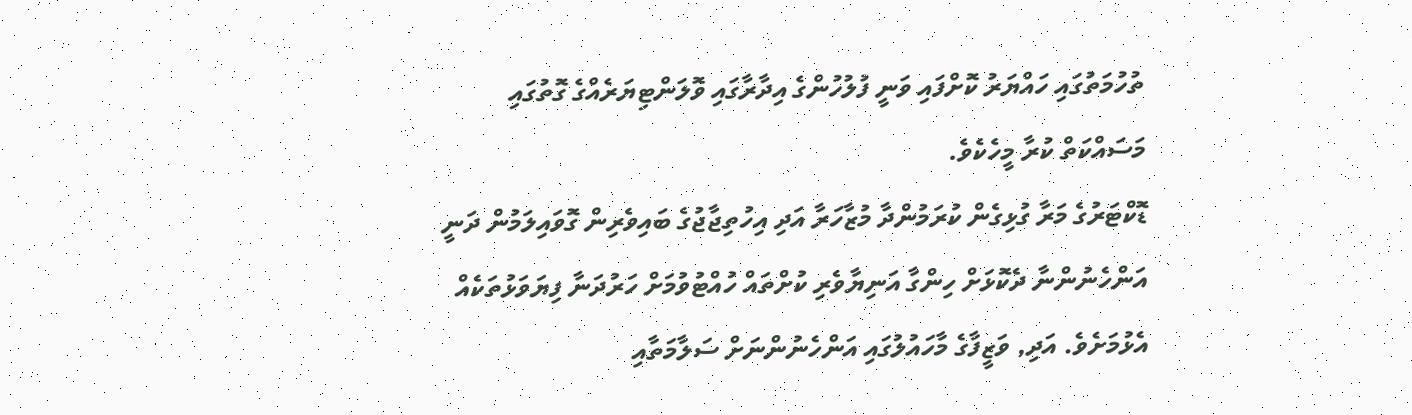ތުހުމަތުގައި ހައްޔަރު ކޮށްފައި ވަނީ ފުލުހުންގެ އިދާރާގައި ވޮލަންޓިޔަރެއްގެ ގޮތުގައި މަސައްކަތް ކުރާ މީހެކެވެ.
ޑޮކްޓަރުގެ މަރާ ގުޅިގެން ކުރަމުންދާ މުޒާހަރާ އަދި އިހުތިޖާޖުގެ ބައިވެރިން ގޮވައިލަމުން ދަނީ އަންހެނުންނާ ދެކޮޅަށް ހިންގާ އަނިޔާވެރި ކުށްތައް ހުއްޓުވުމަށް ހަރުދަނާ ފިޔަވަޅުތަކެއް އެޅުމަށެވެ. އަދި, ވަޒީފާގެ މާހައުލުގައި އަންހެނުންނަށް ސަލާމަތާއި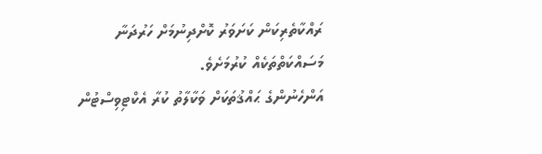ރައްކާތެރިކަން ކަށަވަރު ކޮށްދިނުމަށް ހަރުދަނާ މަސައްކަތްތަކެއް ކުރުމަށެވެ.
އަންހެނުންގެ ޙައްޤުތަކަށް ވަކާލާތު ކުރާ އެކްޓިވިސްޓުން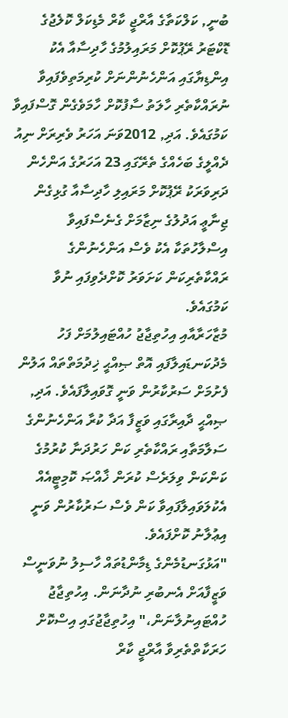ބުނީ, ކަލްކަތާގެ އާރްޖީ ކާރް މެޑިކަލް ކޮލެޖުގެ ޑޮކްޓަރު ރޭޕުކޮށް މަރައިލުމުގެ ހާދިސާއާ އެކު އިންޑިޔާގައި އަންހެނުންނަށް ކުރިމަތިވެފައިވާ ނުރައްކާތެރި ހާލަތު ސާފުކޮށް ހާމަވެގެން ގޮސްފައިވާ ކަމުގައެވެ. އަދި, 2012ވަނަ އަހަރު ވެރިރަށް ނިއު ދެއްލީގެ ބަހެއްގެ ތެރޭގައި 23 އަހަރުގެ އަންހެން ދަރިވަރަކު ރޭޕުކޮށް މަރައިލި ހާދިސާއާ ގުޅިގެން ޖިނާޢީ އަދުލުގެ ނިޒާމަށް ގެނެސްފައިވާ އިސްލާހުތަކާ އެކު ވެސް އަންހެނުންގެ ރައްކާތެރިކަން ކަށަވަރު ކޮށްދެވިފައި ނުވާ ކަމުގައެވެ.
މުޒާހަރާއާއި އިހުތިޖާޖު ހުއްޓައިލުމަށް ފަހު މެދުކަނޑައިލާފައި އޮތް ޞިއްޙީ ޚިދުމަތްތައް އަލުން ފެށުމަށް ސަރުކާރުން ވަނީ ގޮވައިލާފައެވެ. އަދި, ޞިއްޙީ ދާއިރާގައި ވަޒީފާ އަދާ ކުރާ އަންހެނުންގެ ސަލާމަތާއި ރައްކާތެރި ކަން ހަރުދަނާ ކުރުމުގެ ކަންކަން ވިލަރެސް ކުރަން ޚާއްޞަ ކޮމިޓީއެއް އެކުލަވައިލާފައިވާ ކަން ވެސް ސަރުކާރުން ވަނީ އިޢުލާނު ކޮށްފައެވެ.
"އަޅުގަނޑުމެންގެ ޑިމާންޑުތައް ހާސިލު ނުވަނީސް ވަޒީފާއަށް އެނބުރި ނުދާނަން. އިހުތިޖާޖު ހުއްޓައިނުލާނަން،" އިހުތިޖާޖުގައި އިސްކޮށް ހަރަކާތްތެރިވާ އާރްޖީ ކާރް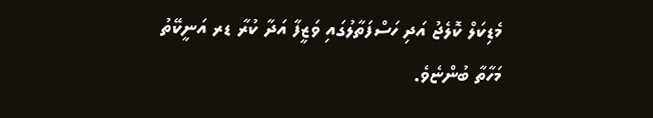މެޑިކަލް ކޮލެޖު އަދި ހަސްފަތާލުގައި ވަޒީފާ އަދާ ކުރާ ޑރ އަނީކޭތު މަހާތާ ބުންޏެވެ.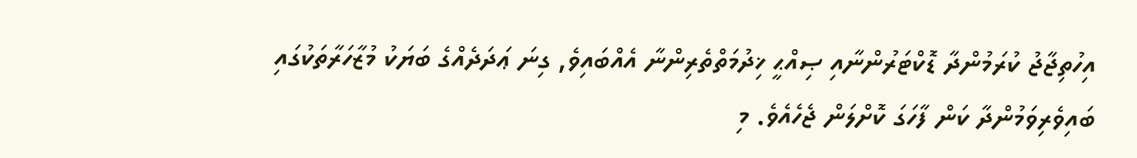އިހުތިޖާޖު ކުރަމުންދާ ޑޮކްޓަރުންނާއި ޞިއްޙީ ޚިދުމަތްތެރިންނާ އެއްބައިވެ, ގިނަ ޢަދަދެއްގެ ބަޔަކު މުޒާހަރާތަކުގައި ބައިވެރިވަމުންދާ ކަން ފާހަގަ ކޮށްލަން ޖެހެއެވެ. މި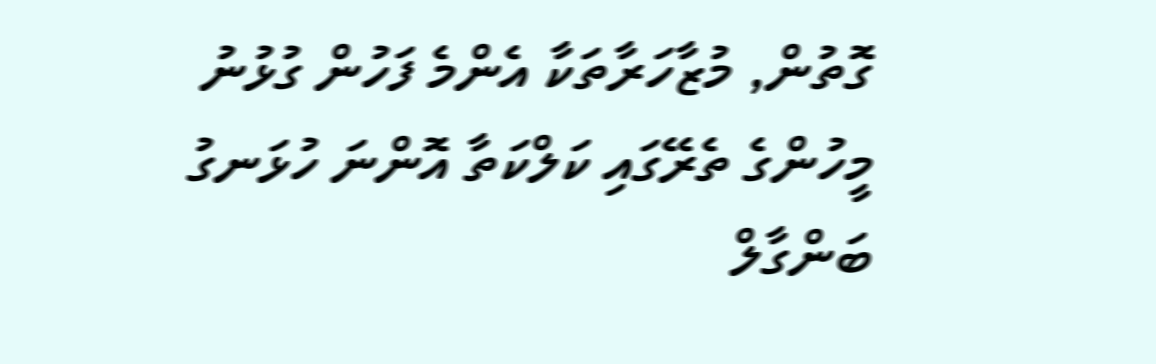ގޮތުން, މުޒާހަރާތަކާ އެންމެ ފަހުން ގުޅުނު މީހުންގެ ތެރޭގައި ކަލްކަތާ އޮންނަ ހުޅަނގު ބަންގާލް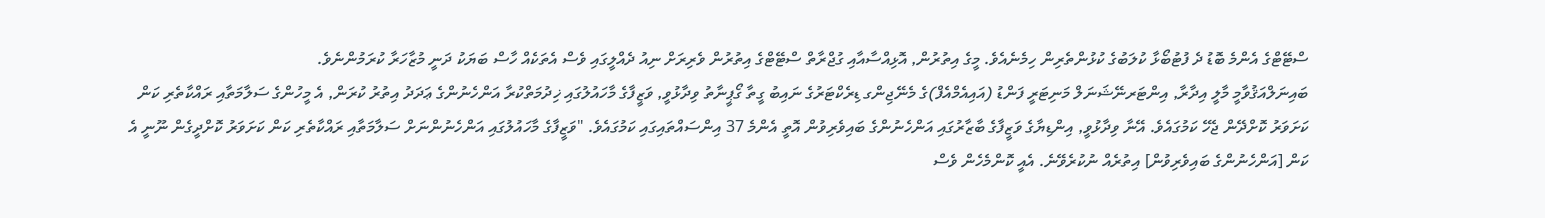ސްޓޭޓްގެ އެންމެ ބޮޑު ދެ ފުޓުބޯޅާ ކުލަބުގެ ކުޅުންތެރިން ހިމެނެއެވެ. މީގެ އިތުރުން, އޮޅިއްސާއާއި ގުޖްރާތް ސްޓޭޓްގެ އިތުރުން ވެރިރަށް ނިއު ދެއްލީގައި ވެސް އެތަކެއް ހާސް ބަޔަކު ދަނީ މުޒާހަރާ ކުރަމުންނެވެ.
ބައިނަލްއަޤުވާމީ މާލީ އިދާރާ, އިންޓަރނޭޝަނަލް މަނިޓަރީ ފަންޑު (އައިއެމްއެފް)ގެ މެނޭޖިންގ ޑިރެކްޓަރުގެ ނައިބު ގީތާ ގޯޕީނާތު ވިދާޅުވީ, ވަޒީފާގެ މާހައުލުގައި ޚިދުމަތްކުރާ އަންހެނުންގެ ޢަދަދު އިތުރު ކުރަން, އެ މީހުންގެ ސަލާމަތާއި ރައްކާތެރި ކަން ކަށަވަރު ކޮށްދޭން ޖެހޭ ކަމުގައެވެ. އޭނާ ވިދާޅުވީ, އިންޑިޔާގެ ވަޒީފާގެ ބާޒާރުގައި އަންހެނުންގެ ބައިވެރިވުން އޮތީ އެންމެ 37 އިންސައްތައިގައި ކަމުގައެވެ. "ވަޒީފާގެ މާހައުލުގައި އަންހެނުންނަށް ސަލާމަތާއި ރައްކާތެރި ކަން ކަށަވަރު ކޮށްދީގެން ނޫނީ އެ ކަން [އަންހެނުންގެ ބައިވެރިވުން] އިތުރެއް ނުކުރެވޭނެ. އެއީ ކޮންމެހެން ވެސް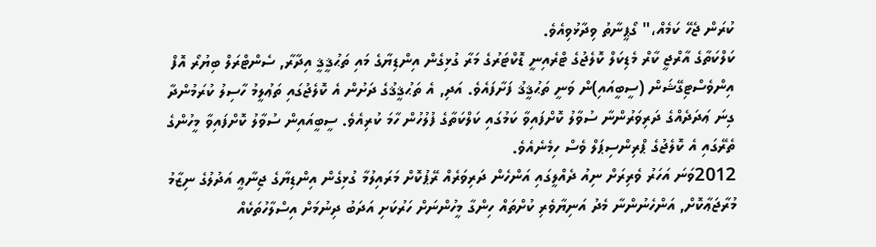ކުރަން ޖެހޭ ކަމެއް،" ގޯޕީނާތު ވިދާޅުވިއެވެ.
ކަލްކަތާގެ އާރްޖީ ކާރް މެޑިކަލް ކޮލެޖުގެ ޓްރެއިނީ ޑޮކްޓަރުގެ މަރާ ގުޅިގެން އިންޑިޔާގެ މައި ތަޙުޤީޤީ އިދާރާ, ސެންޓްރަލް ބިޔުރޯ އޮފް އިންވެސްޓިގޭޝަން (ސީބީއައި)ން ވަނީ ތަޙުޤީޤު ފަށާފައެވެ. އަދި, އެ ތަޙުޤީޤުގެ ދަށުން އެ ކޮލެޖުގައި ތަޢުލީމު ހާސިލު ކުރަމުންދާ ގިނަ ޢަދަދެއްގެ ދަރިވަރުންނާ ސުވާލު ކޮށްފައިވާ ކަމުގައި ކަލްކަތާގެ ފުލުހުން ހާމަ ކުރިއެވެ. ސީބީއައިން ސުވާލު ކޮށްފައިވާ މީހުންގެ ތެރޭގައި އެ ކޮލެޖުގެ ޕްރިންސިޕަލް ވެސް ހިމެނެއެވެ.
2012ވަނަ އަހަރު ވެރިރަށް ނިއު ދެއްލީގައި އަންހެން ދަރިވަރެއް ރޭޕުކޮށް މަރައިލުމާ ގުޅިގެން އިންޑިޔާގެ ޖިނާޢީ އަދުލުގެ ނިޒާމު މުރާޖަޢާކޮށް, އަންހެނުންނާ މެދު އަނިޔާވެރި ކުށްތައް ހިންގާ މީހުންނަށް ހަރުކަށި އަދަބު ދިނުމަށް އިސްލާހުތަކެއް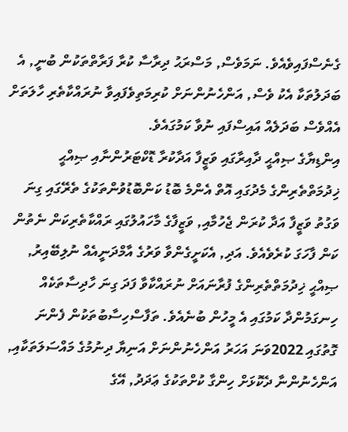ގެނެސްފައިވެއެވެ. ނަމަވެސް, މަސްރަޙު ދިރާސާ ކުރާ ފަރާތްތަކުން ބުނީ, އެ ބަދަލުތަކާ އެކު ވެސް, އަންހެނުންނަށް ކުރިމަތިވެފައިވާ ނުރައްކާތެރި ހާލަތަށް އެއްވެސް ބަދަލެއް އައިސްފައި ނުވާ ކަމުގައެވެ.
އިންޑިޔާގެ ޞިއްޙީ ދާއިރާގައި ވަޒީފާ އަދާކުރާ ޑޮކްޓަރުންނާއި ޞިއްޙީ ޚިދުމަތްތެރިންގެ މެދުގައި އޮތް އެންމެ ބޮޑު ކަންބޮޑުވުންތަކުގެ ތެރޭގައި ގިނަ ވަގުތު ވަޒީފާ އަދާ ކުރަން ޖެހުމާއި, ވަޒީފާގެ މާހައުލުގައި ރައްކާތެރިކަން ނެތުން ކަން ފާހަގަ ކުރެވެއެވެ. އަދި, އެކަށީގެންވާ ވަރުގެ އާމްދަނީއެއް ނުލިބޭއިރު, ޞިއްޙީ ޚިދުމަތްތެރިންގެ ފުރާނައަށް ނުރައްކާވާ ފަދަ ގިނަ ހާދިސާތަކެއް ހިނގަމުންދާ ކަމުގައި އެ މީހުން ބުނެއެވެ. ތަފާސްހިސާބުތަކުން ފެންނަ ގޮތުގައި 2022ވަނަ އަހަރު އަންހެނުންނަށް އަނިޔާ ދިނުމުގެ މައްސަލަތަކާއި, އަންހެނުންނާ ދެކޮޅަށް ހިންގާ ކުށްތަކުގެ ޢަދަދު, އޭގެ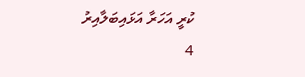ކުރީ އަހަރާ އަޅައިބަލާއިރު 4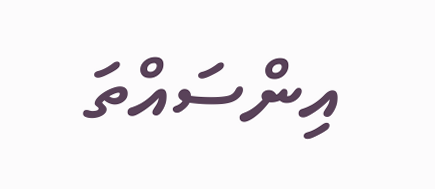އިންސައްތަ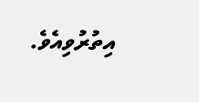އިތުރުވިއެވެ.